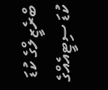ބްރެޒީލްގެ ކުޑަ ކުޑަ ސިޓީއެއްގެ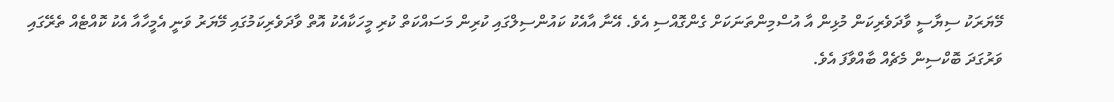މޭޔަރަކު ސިޔާސީ ވާދަވެރިކަން މުޅިން އާ އުސްމިންތަނަކަށް ގެންގޮއްސި އެވެ. އޭނާ އާއެކު ކައުންސިލްގައި ކުރިން މަސައްކަތް ކުރި މީހަކާއެކު އޮތް ވާދަވެރިކަމުގައި މޭޔަރު ވަނީ އެމީހާއާ އެކު ކޮއްޓެއް ތެރޭގައި ވަރުގަދަ ބޮކްސިން މެޗެއް ބާއްވާފަ އެވެ.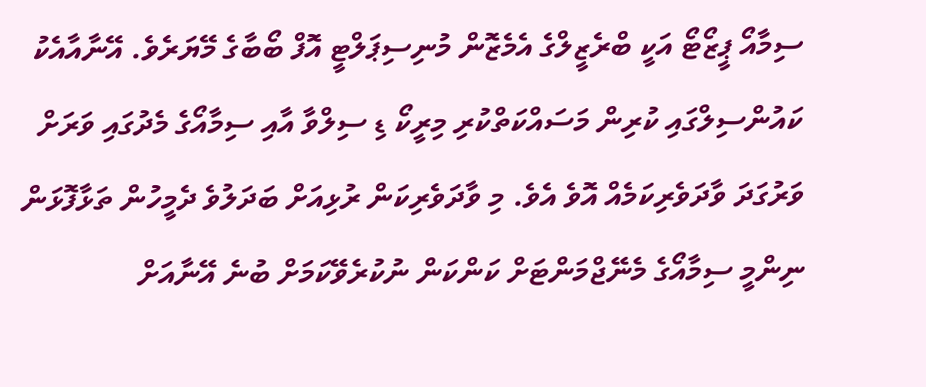ސިމާއޯ ޕީޒޯޓޯ އަކީ ބްރެޒީލްގެ އެމެޒޮން މުނިސިޕަލްޓީ އޮފް ބޯބާގެ މޭޔަރެވެ. އޭނާއާއެކު ކައުންސިލްގައި ކުރިން މަސައްކަތްކުރި މިރީކޯ ޑި ސިލްވާ އާއި ސިމާއޯގެ މެދުގައި ވަރަށް ވަރުގަދަ ވާދަވެރިކަމެއް އޮވެ އެވެ. މި ވާދަވެރިކަން ރުޅިއަށް ބަދަލުވެ ދެމީހުން ތަޅާފޮޅަން ނިންމީ ސިމާއޯގެ މެނޭޖްމަންޓަށް ކަންކަން ނުކުރެވޭކަމަށް ބުނެ އޭނާއަށް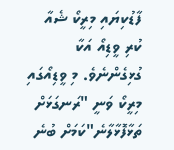ފާޑުކިޔައި މިރީކޯ ޝެއާ ކުރި ވީޑިއޯ އަކާ ގުޅިގެންނެވެ. މި ވީޑިއޯގައި މިރީކޯ ވަނީ "ރަނގަޅަށް ތަޅާފޮޅާލާނެ"ކަމަށް ބުނެ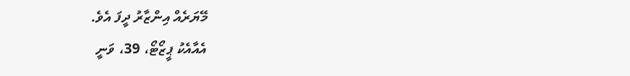މޭޔަރެއް އިންޒާރު ދީފަ އެވެ.
އެއާއެކު ޕީޒޯޓޯ، 39، ވަނީ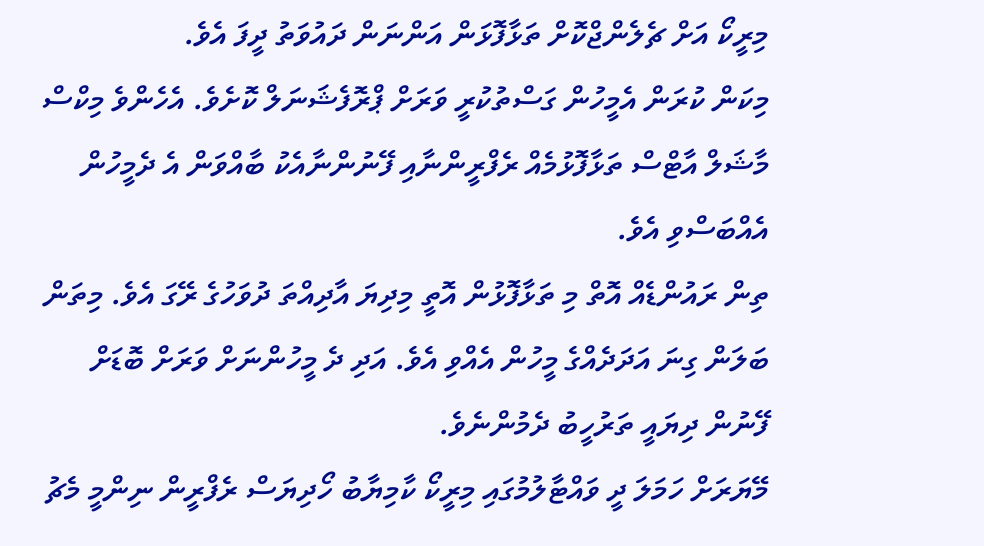މިރީކޯ އަށް ޗެލެންޖްކޮށް ތަޅާފޮޅަން އަންނަން ދައުވަތު ދީފަ އެވެ.
މިކަން ކުރަން އެމީހުން ގަސްތުކުރީ ވަރަށް ޕްރޮފެޝަނަލް ކޮށެވެ. އެހެންވެ މިކްސް މާޝަލް އާޓްސް ތަޅާފޮޅުމެއް ރެފްރީންނާއި ފޭނުންނާއެކު ބާއްވަން އެ ދެމީހުން އެއްބަސްވި އެވެ.
ތިން ރައުންޑެއް އޮތް މި ތަޅާފޮޅުން އޮތީ މިދިޔަ އާދިއްތަ ދުވަހުގެ ރޭގަ އެވެ. މިތަން ބަލަން ގިނަ އަދަދެއްގެ މީހުން އެއްވި އެވެ. އަދި ދެ މީހުންނަށް ވަރަށް ބޮޑަށް ފޭނުން ދިޔައީ ތަރުހީބު ދެމުންނެވެ.
މޭޔަރަށް ހަމަލަ ދީ ވައްޓާލުމުގައި މިރީކޯ ކާމިޔާބު ހޯދިޔަސް ރެފްރީން ނިންމީ މެޗު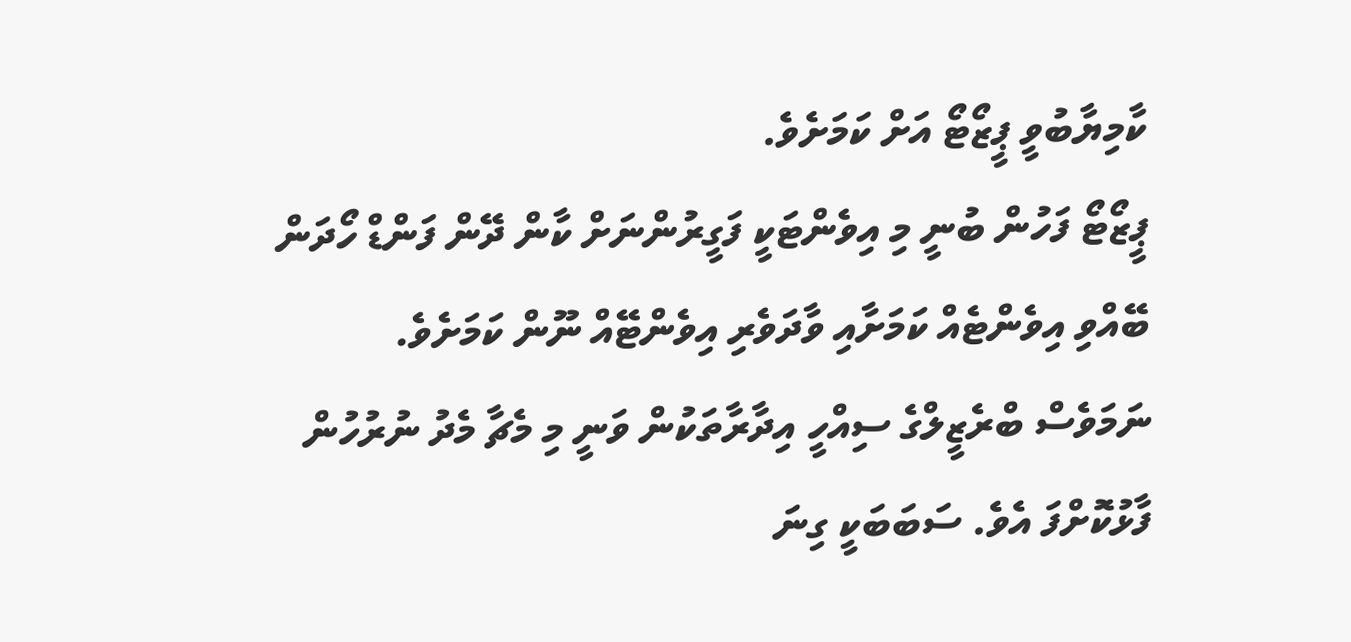ކާމިޔާބުވީ ޕީޒޯޓޯ އަށް ކަމަށެވެ.
ޕީޒޯޓޯ ފަހުން ބުނީ މި އިވެންޓަކީ ފަގީރުންނަށް ކާން ދޭން ފަންޑް ހޯދަން ބޭއްވި އިވެންޓެއް ކަމަށާއި ވާދަވެރި އިވެންޓޭއް ނޫން ކަމަށެވެ.
ނަމަވެސް ބްރެޒީލްގެ ސިއްހީ އިދާރާތަކުން ވަނީ މި މެޗާ މެދު ނުރުހުން ފާޅުކޮށްފަ އެވެ. ސަބަބަކީ ގިނަ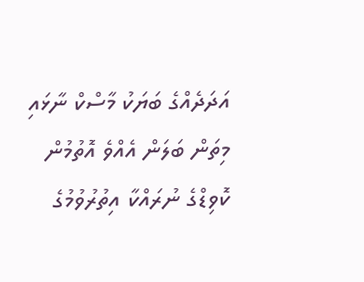އަދަދެއްގެ ބަޔަކު މާސްކް ނާޅައި މިތަން ބަލަން އެއްވެ އޮތުމުން ކޮވިޑްގެ ނުރައްކާ އިތުރުވުމުގެ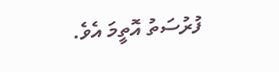ފުރުސަތު އޮތީމަ އެވެ.